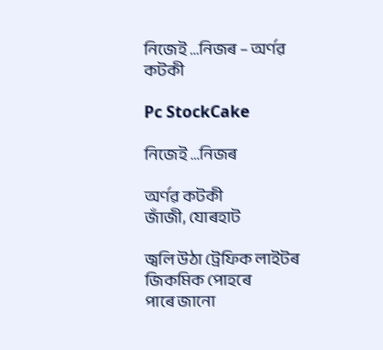নিজেই …নিজৰ – অৰ্ণৱ কটকী

Pc StockCake

নিজেই …নিজৰ

অৰ্ণৱ কটকী
জাঁজী, যোৰহাট

জ্বলি উঠা ট্ৰেফিক লাইটৰ জিকমিক পোহৰে
পাৰে জানো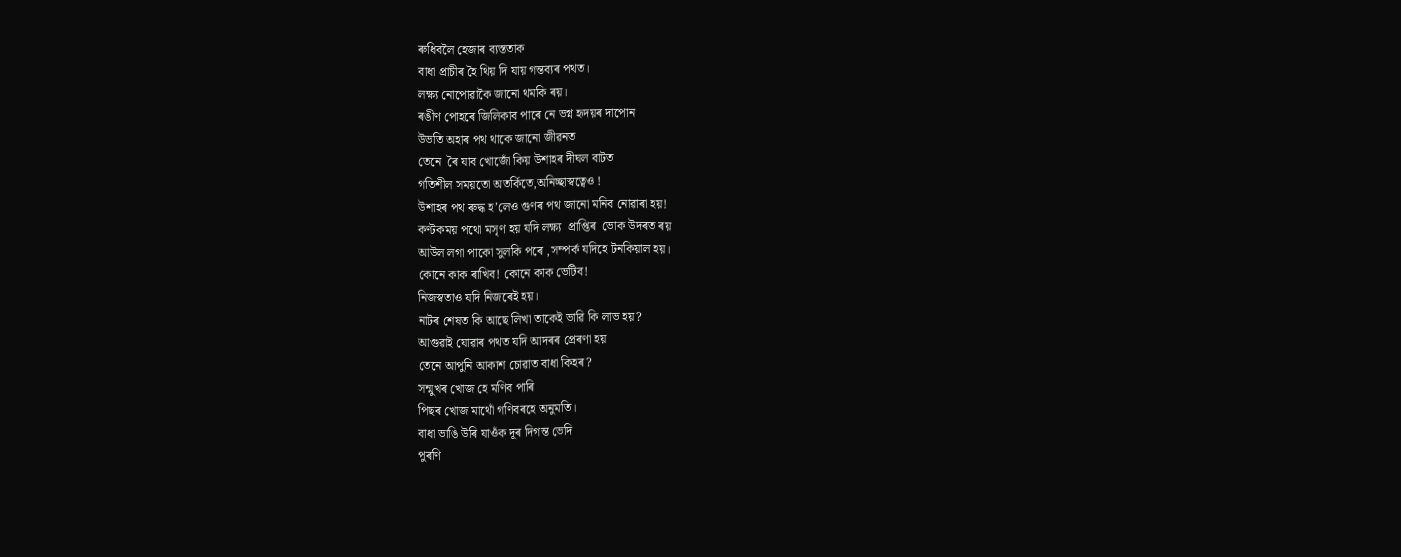ৰুধিবলৈ হেজাৰ ব্যস্ততাক
বাধা প্ৰাচীৰ হৈ থিয় দি যায় গন্তব্যৰ পথত।
লক্ষ্য নোপোৱাকৈ জানো থমকি ৰয়।
ৰঙীণ পোহৰে জিলিকাব পাৰে নে ভগ্ন হৃদয়ৰ দাপোন
উভতি অহাৰ পথ থাকে জানো জীৱনত
তেনে  ৰৈ যাব খোজোঁ কিয় উশাহৰ দীঘল বাটত
গতিশীল সময়তো অতৰ্কিতে,অনিচ্ছাস্বত্বেও !
উশাহৰ পথ ৰুদ্ধ হ’লেও গুণৰ পথ জানো মনিব নোৱাৰা হয়!
কণ্টকময় পথো মসৃণ হয় যদি লক্ষ্য  প্ৰাপ্তিৰ  ভোক উদৰত ৰয়
আউল লগা পাকো সুলকি পৰে ,সম্পৰ্ক যদিহে টনকিয়াল হয়।
কোনে কাক ৰাখিব! কোনে কাক ভেটিব!
নিজস্বতাও যদি নিজৰেই হয়।
নাটৰ শেষত কি আছে লিখা তাকেই ভাৱি কি লাভ হয়?
আগুৱাই যোৱাৰ পথত যদি আদৰৰ প্ৰেৰণা হয়
তেনে আপুনি আকাশ চোৱাত বাধা কিহৰ?
সন্মুখৰ খোজ হে মণিব পাৰি
পিছৰ খোজ মাথোঁ গণিবৰহে অনুমতি।
বাধা ভাঙি উৰি যাওঁক দূৰ দিগন্ত ভেদি
পুৰণি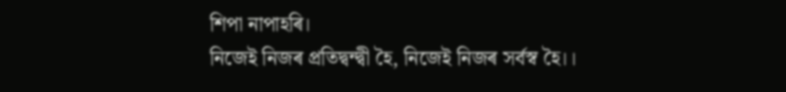শিপা নাপাহৰি।
নিজেই নিজৰ প্ৰতিদ্বন্দ্বী হৈ, নিজেই নিজৰ সৰ্বস্ব হৈ।।